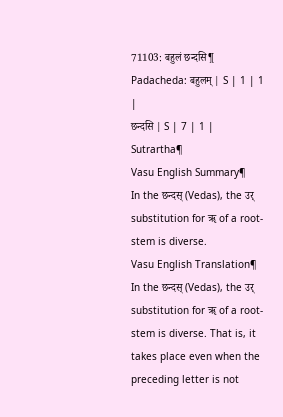71103: बहुलं छन्दसि¶
Padacheda: बहुलम् | S | 1 | 1 |
छन्दसि | S | 7 | 1 |
Sutrartha¶
Vasu English Summary¶
In the छन्दस् (Vedas), the उर् substitution for ॠ of a root-stem is diverse.
Vasu English Translation¶
In the छन्दस् (Vedas), the उर् substitution for ॠ of a root-stem is diverse. That is, it takes place even when the preceding letter is not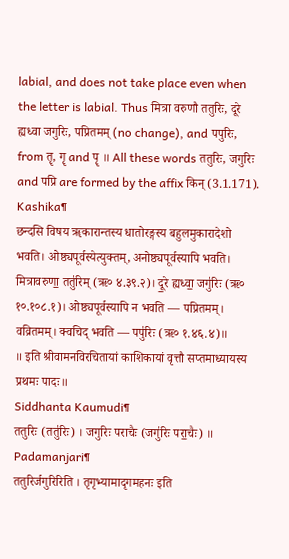labial, and does not take place even when the letter is labial. Thus मित्रा वरुणौ ततुरिः, दूरे ह्यध्वा जगुरिः, पप्रितमम् (no change), and पपुरिः, from तॄ, गॄ and पॄ ॥ All these words ततुरिः, जगुरिः and पप्रि are formed by the affix किन् (3.1.171).
Kashika¶
छन्दसि विषय ॠकारान्तस्य धातोरङ्गस्य बहुलमुकारादेशो भवति। ओष्ठ्यपूर्वस्येत्युक्तम्, अनोष्ठ्यपूर्वस्यापि भवति। मित्रावरुणा॒ ततु॑रिम् (ऋ० ४.३९.२)। दू॒रे ह्यध्वा॒ जगु॑रिः (ऋ० १०.१०८.१)। ओष्ठ्यपूर्वस्यापि न भवति — पप्रितमम्। वव्रितमम्। क्वचिद् भवति — पपु॑रिः (ऋ० १.४६.४)॥
॥ इति श्रीवामनविरचितायां काशिकायां वृत्तौ सप्तमाध्यायस्य प्रथमः पादः॥
Siddhanta Kaumudi¶
ततुरिः (ततु॑रिः) । जगुरिः पराचैः (जगु॑रिः परा॒चैः) ॥
Padamanjari¶
ततुरिर्जगुरिरिति । तृगृभ्यामादृगमहनः इति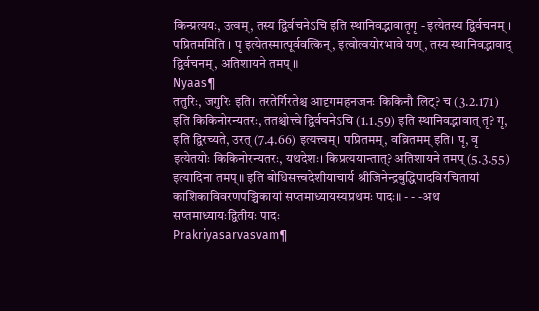किन्प्रत्ययः, उत्वम्, तस्य द्विर्वचनेऽचि इति स्थानिवद्भावातृगृ - इत्येतस्य द्विर्वचनम् । पप्रितममिति । पृ इत्येतस्मात्पूर्ववत्किन्, इत्वोत्वयोरभावे यण्, तस्य स्थानिवद्भावाद् द्विर्वचनम्, अतिशायने तमप् ॥
Nyaas¶
ततुरिः, जगुरिः इति। तरतेर्गिरतेश्च आदृगमहनजनः किकिनौ लिट्? च (3.2.171) इति किकिनोरन्यतरः, ततश्चोत्त्वे द्विर्वचनेऽचि (1.1.59) इति स्थानिवद्भावात् तृ? गृ, इति द्विरच्यते, उरत् (7.4.66) इत्यत्त्वम्। पप्रितमम्, वव्रितमम् इति। पृ, वृ इत्येतयोः किकिनोरन्यतरः, यथदेशः। किप्रत्ययान्तात्? अतिशायने तमप् (5.3.55) इत्यादिना तमप्॥ इति बोधिसत्त्वदेशीयाचार्य श्रीजिनेन्द्रबुद्धिपादविरचितायां काशिकाविवरणपञ्चिकायां सप्तमाध्यायस्यप्रथमः पादः॥ - - -अथ सप्तमाध्यायःद्वितीयः पादः
Prakriyasarvasvam¶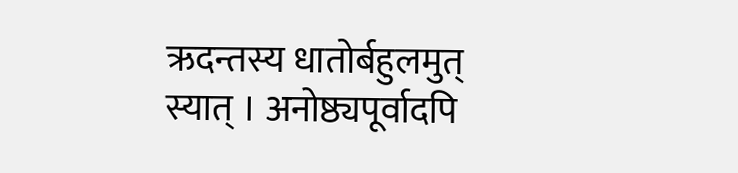ऋदन्तस्य धातोर्बहुलमुत् स्यात् । अनोष्ठ्यपूर्वादपि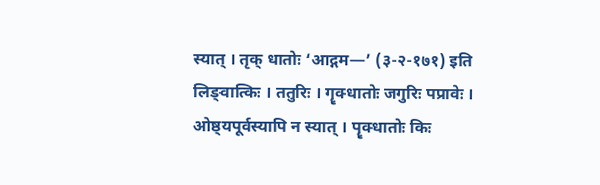स्यात् । तृक् धातोः ‘आद्गम—’ (३-२-१७१) इति लिङ्वात्किः । ततुरिः । गॄक्धातोः जगुरिः पप्रावेः । ओष्ठ्यपूर्वस्यापि न स्यात् । पॄक्धातोः किः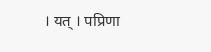। यत् । पप्रिणा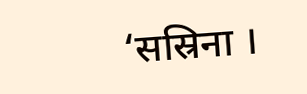‘सस्रिना ।